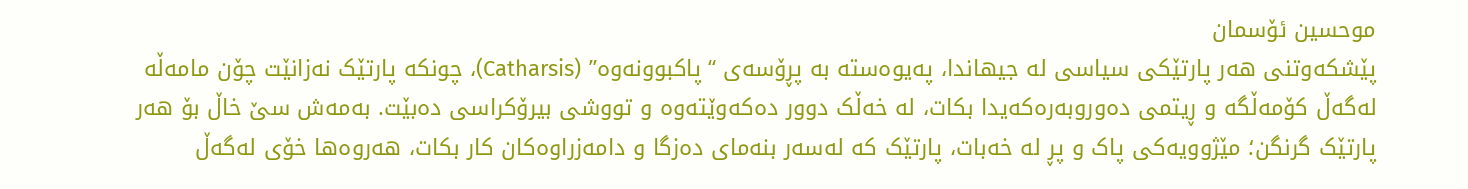موحسین ئۆسمان
پێشکەوتنی هەر پارتێکی سیاسی لە جیهاندا، پەیوەستە بە پڕۆسەی “پاکبوونەوە” (Catharsis)، چونکە پارتێک نەزانێت چۆن مامەڵە لەگەڵ کۆمەڵگە و ڕیتمی دەوروبەرەکەیدا بکات، لە خەڵک دوور دەکەوێتەوە و تووشی بیرۆکراسی دەبێت. بەمەش سێ خاڵ بۆ هەر پارتێک گرنگن؛ مێژوویەکی پاک و پڕ لە خەبات، پارتێک کە لەسەر بنەمای دەزگا و دامەزراوەکان کار بکات، هەروەها خۆی لەگەڵ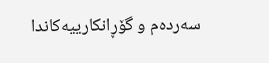سەردەم و گۆڕانکارییەکاندا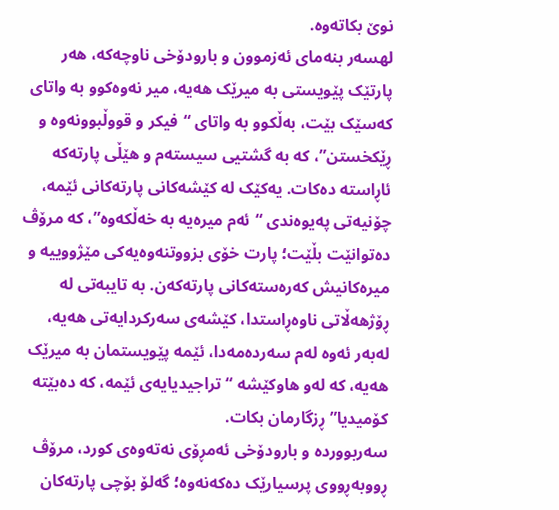نوێ بکاتەوە.
لهسەر بنەمای ئەزموون و بارودۆخی ناوچەکە، هەر پارتێک پێویستی بە میرێک هەیە، میر نەوەکوو بە واتای کەسێک بێت، بەڵکوو بە واتای “فیکر و قووڵبوونەوە و ڕێکخستن”، کە بە گشتیی سیستەم و هێڵی پارتەکە ئاڕاستە دەکات. یەکێک لە کێشەکانی پارتەکانی ئێمە، چۆنیەتی پەیوەندی “ئەم میرەیە بە خەڵکەوە”، کە مرۆڤ دەتوانێت بڵێت؛ پارت خۆی بزووتنەوەیەکی مێژووییە و میرەکانیش کەرەستەکانی پارتەکەن. بە تایبەتی لە ڕۆژهەڵاتی ناوەڕاستدا، کێشەی سەرکردایەتی هەیە، لەبەر ئەوە لەم سەردەمەدا، ئێمە پێویستمان بە میرێک هەیە، کە لەو هاوکێشە “تراجیدیایەی ئێمە، کە دەبێتە کۆمیدیا” ڕزگارمان بکات.
سەربووردە و بارودۆخی ئەمڕۆی نەتەوەی کورد، مرۆڤ ڕووبەڕووی پرسیارێک دەکەنەوە؛ گەلۆ بۆچی پارتەکان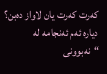کەرت کەرت یان لاواز دەبن؟ دیارە ئەم ئەنجامە لە “نەبوونی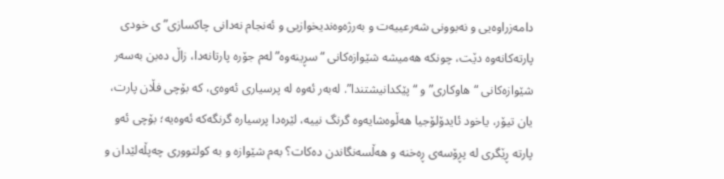دامەزراوەیی و نەبوونی شەرعییەت و بەرژەوەندیخوازیی و ئەنجام نەدانی چاکسازی”ی خودی پارتەکانەوە دێت، چونکە هەمیشە شێوازەکانی “سڕینەوە” لەم جۆرە پارتانەدا، زاڵ دەبن بەسەر شێوازەکانی “هاوکاری” و “پێکدانیشتندا”. لەبەر ئەوە لە پرسیاری ئەوەی، کە بۆچی فڵان پارت، یان تیۆر، یاخود ئایدۆلۆجیا هەڵوەشایەوە گرنگ نییە، لێرەدا پرسیارە گرنگەکە ئەوەیە؛ بۆچی ئەو پارتە ڕێگری لە پڕۆسەی ڕەخنە و هەڵسەنگاندن دەکات؟ بەم شێوازە و بە کولتووری چەپڵەلێدان و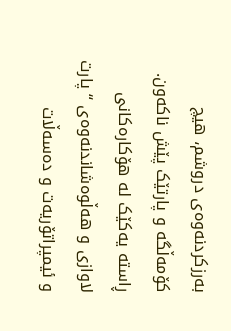بەرزکردنەوەی دروشم، هیچ کۆمەڵگە و پارتێک پێش ناکەون.
ڕاستە یەکێک لە هۆکارەکانی لاوازی و هەڵوەشاندنەوەی “پارت و ئیمپراتۆریەت و دەسەڵات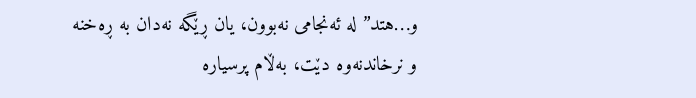و…هتد” لە ئەنجامی نەبوون، یان ڕێگە نەدان بە ڕەخنە و نرخاندنەوە دێت، بەڵام پرسیارە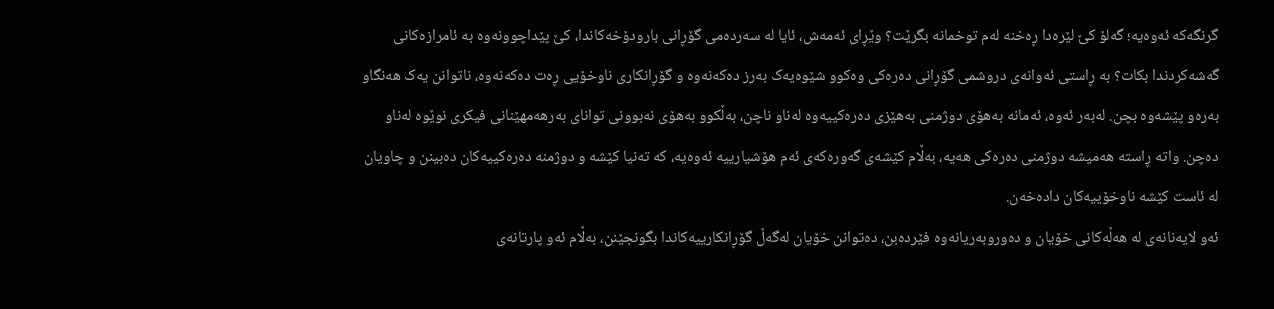گرنگەکە ئەوەیە؛ گەلۆ کێ لێرەدا ڕەخنە لەم توخمانە بگرێت؟ وێڕای ئەمەش، ئایا لە سەردەمی گۆڕانی بارودۆخەکاندا، کێ پێداچوونەوە بە ئامرازەکانی گەشەکردندا بکات؟ بە ڕاستی ئەوانەی دروشمی گۆڕانی دەرەکی وەکوو شێوەیەک بەرز دەکەنەوە و گۆڕانکاری ناوخۆیی ڕەت دەکەنەوە، ناتوانن یەک هەنگاو بەرەو پێشەوە بچن. لەبەر ئەوە، ئەمانە بەهۆی دوژمنی بەهێزی دەرەکییەوە لەناو ناچن، بەڵکوو بەهۆی نەبوونی توانای بەرهەمهێنانی فیکری نوێوە لەناو دەچن. واتە ڕاستە هەمیشە دوژمنی دەرەکی هەیە، بەڵام کێشەی گەورەکەی ئەم هۆشیارییە ئەوەیە، کە تەنیا کێشە و دوژمنە دەرەکییەکان دەبینن و چاویان لە ئاست کێشە ناوخۆییەکان دادەخەن.
ئەو لایەنانەی لە هەڵەکانی خۆیان و دەوروبەریانەوە فێردەبن، دەتوانن خۆیان لەگەڵ گۆڕانکارییەکاندا بگونجێنن، بەڵام ئەو پارتانەی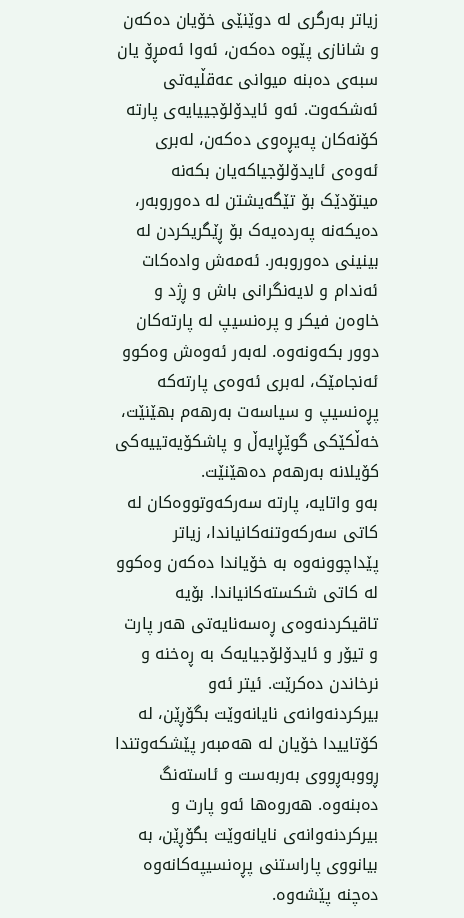زیاتر بەرگری لە دوێنێی خۆیان دەکەن و شانازی پێوە دەکەن، ئەوا ئەمڕۆ یان سبەی دەبنە میوانی عەقڵیەتی ئەشکەوت. ئەو ئایدۆلۆجییایەی پارتە کۆنەکان پەیڕەوی دەکەن، لەبری ئەوەی ئایدۆلۆجیاکەیان بکەنە میتۆدێک بۆ تێگەیشتن لە دەوروبەر، دەیکەنە پەردەیەک بۆ ڕێگریکردن لە بینینی دەوروبەر. ئەمەش وادەکات ئەندام و لایەنگرانی باش و ڕژد و خاوەن فیکر و پرەنسیپ لە پارتەکان دوور بکەونەوە. لەبەر ئەوەش وەکوو ئەنجامێک، لەبری ئەوەی پارتەکە پڕەنسیپ و سیاسەت بەرهەم بهێنێت، خەڵکێکی گوێڕایەڵ و پاشکۆیەتییەکی کۆیلانە بەرهەم دەهێنێت.
بەو واتایە، پارتە سەرکەوتووەکان لە کاتی سەرکەوتنەکانیاندا، زیاتر پێداچوونەوە بە خۆیاندا دەکەن وەکوو لە کاتی شکستەکانیاندا. بۆیە تاقیکردنەوەی ڕەسەنایەتی هەر پارت و تیۆر و ئایدۆلۆجیایەک بە ڕەخنە و نرخاندن دەکرێت. ئیتر ئەو بیرکردنەوانەی نایانەوێت بگۆڕێن، لە کۆتاییدا خۆیان لە هەمبەر پێشکەوتندا ڕووبەڕووی بەربەست و ئاستەنگ دەبنەوە. هەروەها ئەو پارت و بیرکردنەوانەی نایانەوێت بگۆڕێن، بە بیانووی پاراستنی پڕەنسیپەکانەوە دەچنە پێشەوە.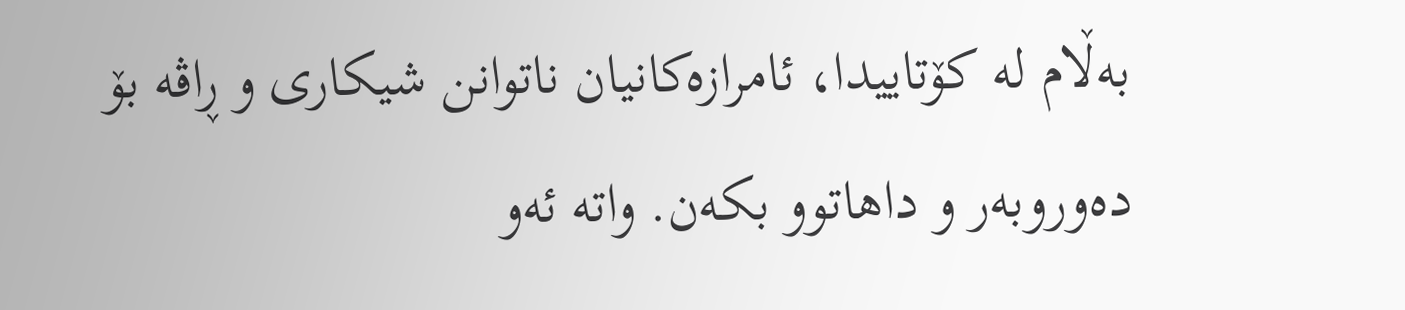بەڵام لە کۆتاییدا، ئامرازەکانیان ناتوانن شیکاری و ڕاڤە بۆ دەوروبەر و داهاتوو بکەن. واتە ئەو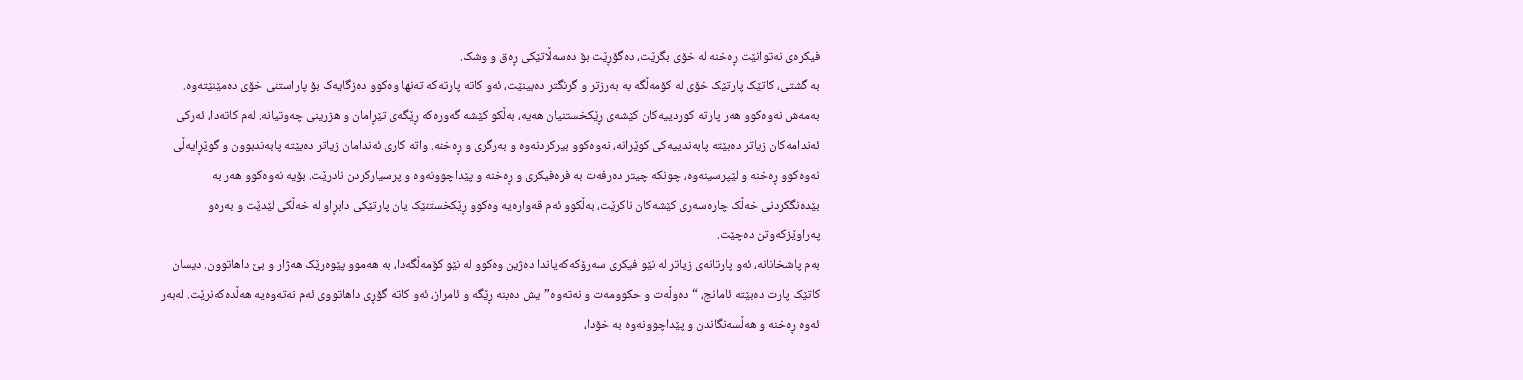فیکرەی نەتوانێت ڕەخنە لە خۆی بگرێت، دەگۆڕێت بۆ دەسەڵاتێکی ڕەق و وشک.
بە گشتی، کاتێک پارتێک خۆی لە کۆمەڵگە بە بەرزتر و گرنگتر دەبینێت، ئەو کاتە پارتەکە تەنها وەکوو دەزگایەک بۆ پاراستنی خۆی دەمێنێتەوە. بەمەش نەوەکوو هەر پارتە کوردییەکان کێشەی ڕێکخستنیان هەیە، بەڵکو کێشە گەورەکە ڕێگەی تێڕامان و هزرینی چەوتیانە. لەم کاتەدا، ئەرکی ئەندامەکان زیاتر دەبێتە پابەندییەکی کوێرانە، نەوەکوو بیرکردنەوە و بەرگری و ڕەخنە. واتە کاری ئەندامان زیاتر دەبێتە پابەندبوون و گوێڕایەڵی نەوەکوو ڕەخنە و لێپرسینەوە، چونکە چیتر دەرفەت بە فرەفیکری و ڕەخنە و پێداچوونەوە و پرسیارکردن نادرێت. بۆیە نەوەکوو هەر بە بێدەنگکردنی خەڵک چارەسەری کێشەکان ناکرێت، بەڵکوو ئەم قەوارەیە وەکوو ڕێکخستنێک یان پارتێکی دابڕاو لە خەڵکی لێدێت و بەرەو پەراوێزکەوتن دەچێت.
بەم پاشخانانە، ئەو پارتانەی زیاتر لە نێو فیکری سەرۆکەکەیاندا دەژین وەکوو لە نێو کۆمەڵگەدا، بە هەموو پێوەرێک هەژار و بێ داهاتوون. دیسان کاتێک پارت دەبێتە ئامانج، “دەوڵەت و حکوومەت و نەتەوە”یش دەبنە ڕێگە و ئامراز، ئەو کاتە گۆڕی داهاتووی ئەم نەتەوەیە هەڵدەکەنرێت. لەبەر ئەوە ڕەخنە و هەڵسەنگاندن و پێداچوونەوە بە خۆدا،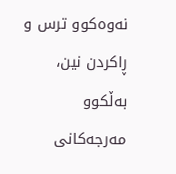نەوەکوو ترس و ڕاکردن نین، بەڵکوو مەرجەکانی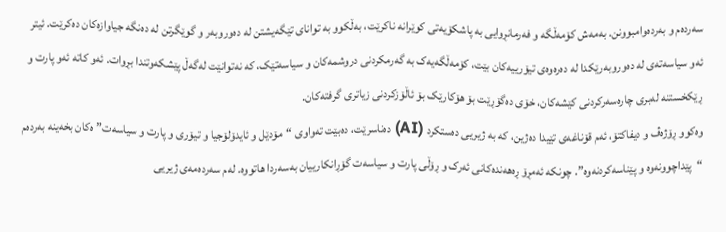سەردەم و بەردەوامبوونن. بەمەش کۆمەڵگە و فەرمانڕوایی بە پاشکۆیەتی کوێرانە ناکرێت، بەڵکوو بە توانای تێگەیشتن لە دەوروبەر و گوێگرتن لە دەنگە جیاوازەکان دەکرێت. ئیتر ئەو سیاسەتەی لە دەوروبەرێکدا لە دەرەوەی تیۆرییەکان بێت، کۆمەڵگەیەک بە گەرمکردنی دروشمەکان و سیاسەتێک، کە نەتوانێت لەگەڵ پێشکەوتندا بڕوات. ئەو کاتە ئەو پارت و ڕێکخستنە لەبری چارەسەرکردنی کێشەکان، خۆی دەگۆڕێت بۆ هۆکارێک بۆ ئاڵۆزکردنی زیاتری گرفتەکان.
وەکوو ڕۆژەڤ و دیفاکتۆ، ئەم قۆناغەی تێیدا دەژین، کە بە ژیریی دەستکرد (AI) دەناسرێت، دەبێت تەواوی “مۆدێل و ئایدۆلۆجیا و تیۆری و پارت و سیاسەت”ەکان بخەینە بەردەم “پێداچوونەوە و پێناسەکردنەوە”. چونکە ئەمڕۆ ڕەهەندەکانی ئەرک و ڕۆڵی پارت و سیاسەت گۆڕانکارییان بەسەردا هاتووە. لەم سەردەمەی ژیریی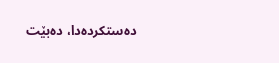دەستکردەدا، دەبێت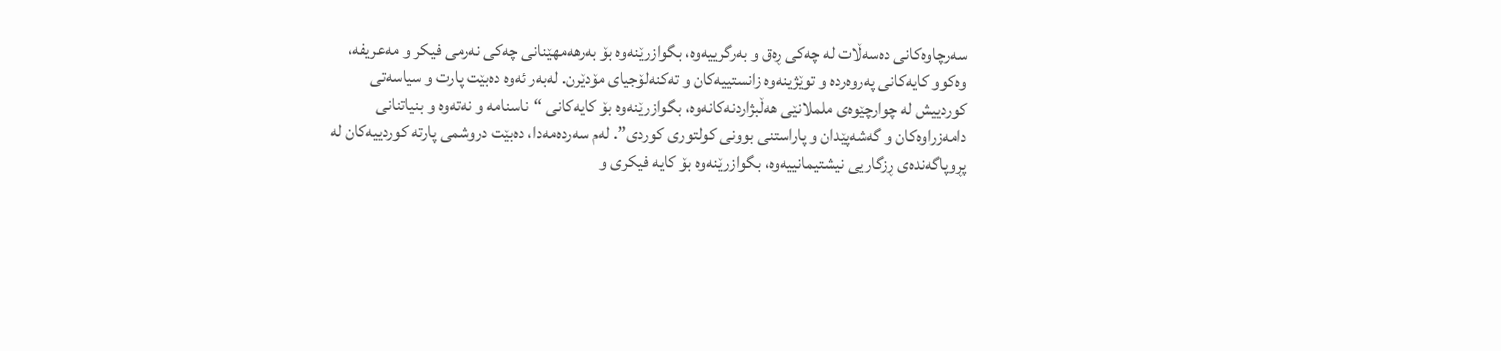سەرچاوەکانی دەسەڵات لە چەکی ڕەق و بەرگرییەوە، بگوازرێنەوە بۆ بەرهەمهێنانی چەکی نەرمی فیکر و مەعریفە، وەکوو کایەکانی پەروەردە و توێژینەوە زانستییەکان و تەکنەلۆجیای مۆدێرن. لەبەر ئەوە دەبێت پارت و سیاسەتی کوردییش لە چوارچێوەی ململانێی هەڵبژاردنەکانەوە، بگوازرێنەوە بۆ کایەکانی “ناسنامە و نەتەوە و بنیاتنانی دامەزراوەکان و گەشەپێدان و پاراستنی بوونی کولتوری کوردی”. لەم سەردەمەدا، دەبێت دروشمی پارتە کوردییەکان لە پڕوپاگەندەی ڕزگاریی نیشتیمانییەوە، بگوازرێنەوە بۆ کایە فیکری و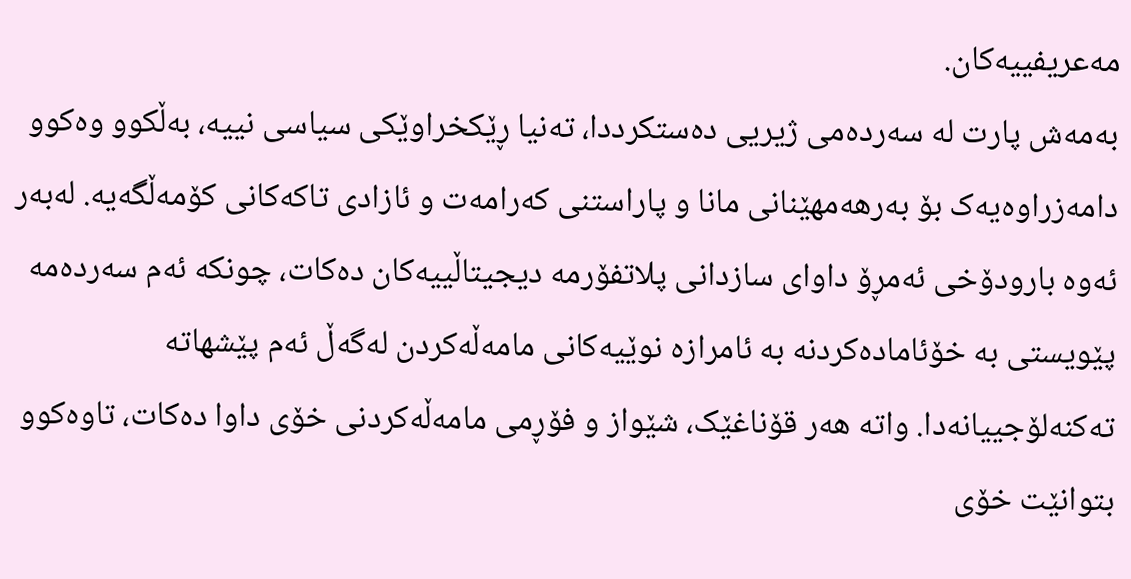مەعریفییەکان.
بەمەش پارت لە سەردەمی ژیریی دەستکرددا، تەنیا ڕێکخراوێکی سیاسی نییە، بەڵکوو وەکوو دامەزراوەیەک بۆ بەرهەمهێنانی مانا و پاراستنی کەرامەت و ئازادی تاکەکانی کۆمەڵگەیە. لەبەر ئەوە بارودۆخی ئەمڕۆ داوای سازدانی پلاتفۆرمە دیجیتاڵییەکان دەکات، چونکە ئەم سەردەمە پێویستی بە خۆئامادەکردنە بە ئامرازە نوێیەکانی مامەڵەکردن لەگەڵ ئەم پێشهاتە تەکنەلۆجییانەدا. واتە هەر قۆناغێک، شێواز و فۆڕمی مامەڵەکردنی خۆی داوا دەکات، تاوەکوو بتوانێت خۆی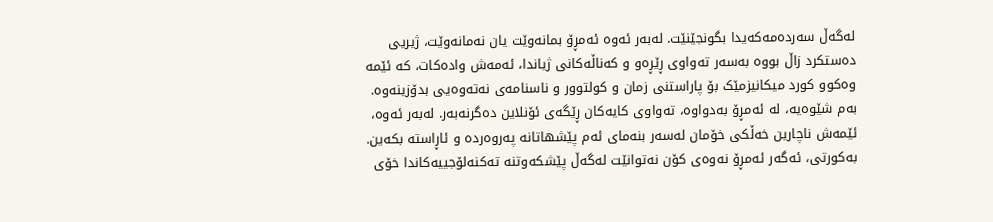لەگەڵ سەردەمەکەیدا بگونجێنێت. لەبەر ئەوە ئەمڕۆ بمانەوێت یان نەمانەوێت، ژیریی دەستکرد زاڵ بووە بەسەر تەواوی ڕێڕەو و کەناڵەکانی ژیاندا، ئەمەش وادەکات، کە ئێمە وەکوو کورد میکانیزمێک بۆ پاراستنی زمان و کولتوور و ناسنامەی نەتەوەیی بدۆزینەوە. بەم شێوەیە، لە ئەمڕۆ بەدواوە، تەواوی کایەکان ڕێگەی ئۆنلاین دەگرنەبەر. لەبەر ئەوە، ئێمەش ناچارین خەڵکی خۆمان لەسەر بنەمای ئەم پێشهاتانە پەروەردە و ئاڕاستە بکەین.
بەکورتی، ئەگەر ئەمڕۆ نەوەی کۆن نەتوانێت لەگەڵ پێشکەوتنە تەکنەلۆجییەکاندا خۆی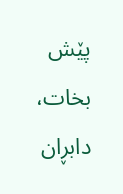پێش بخات، دابڕان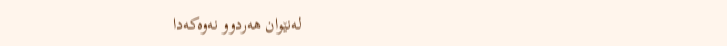لەنێوان هەردوو نەوەکەدا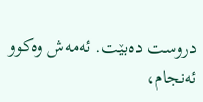دروست دەبێت. ئەمەش وەکوو ئەنجام،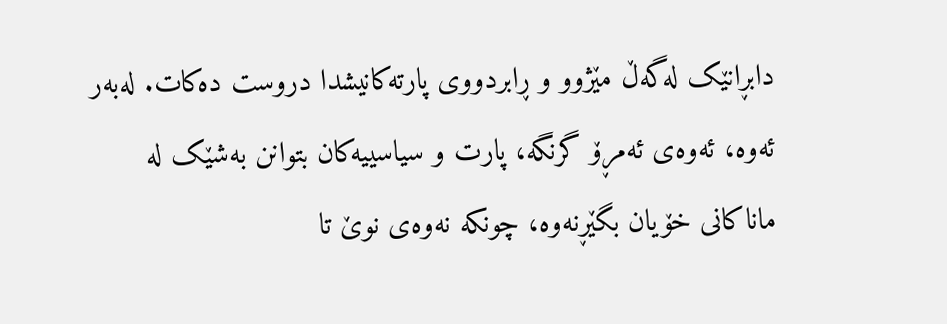دابڕانێک لەگەڵ مێژوو و ڕابردووی پارتەکانیشدا دروست دەکات. لەبەر ئەوە، ئەوەی ئەمڕۆ گرنگە، پارت و سیاسییەکان بتوانن بەشێک لە ماناكانی خۆیان بگێڕنەوە، چونکە نەوەی نوێ تا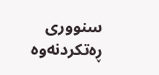سنووری ڕەتکردنەوە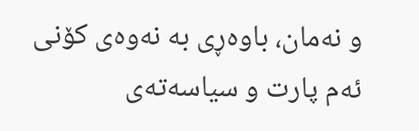و نەمان، باوەڕی بە نەوەی کۆنی ئەم پارت و سیاسەتەی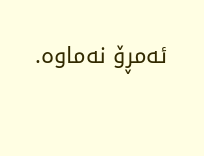ئەمڕۆ نەماوە.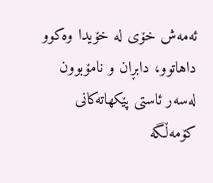ئەمەش خۆی لە خۆیدا وەکوو داهاتوو، دابڕان و نامۆبوون لەسەر ئاستی پێکهاتەکانی کۆمەڵگە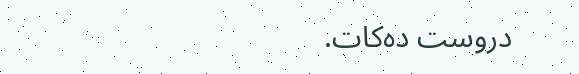دروست دەکات.